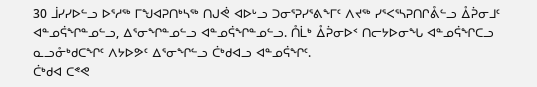30 ᒨᓯᓯᐅᓪᓗ ᐅᕐᓱᖅ ᒥᖑᐊᕈᑎᒃᓴᖅ ᑎᒍᕚ ᐊᐅᒡᓗ ᑐᓂᕐᕈᓯᕐᕕᖕᒥᑦ ᐱᔪᖅ ᓯᕐᐸᕐᓴᕈᑎᒋᕔᓪᓗ ᐂᕉᓂᒧᑦ ᐊᓐᓄᕌᖏᓐᓄᓪᓗ, ᐃᕐᓂᖏᓐᓄᓪᓗ ᐊᓐᓄᕌᖏᓐᓄᓪᓗ. ᑍᒫᒃ ᐂᕉᓂᐅᑉ ᑎᓕᔭᐅᓂᖓ ᐊᓐᓄᕌᖏᑕᓗ ᓇᓗᓁᒃᑯᑕᖏᑦ ᐱᔭᐅᕗᑦ ᐃᕐᓂᖏᓪᓗ ᑖᒃᑯᐊᓗ ᐊᓐᓄᕌᖏᑦ.
ᑖᒃᑯᐊ ᑕᕝᕙ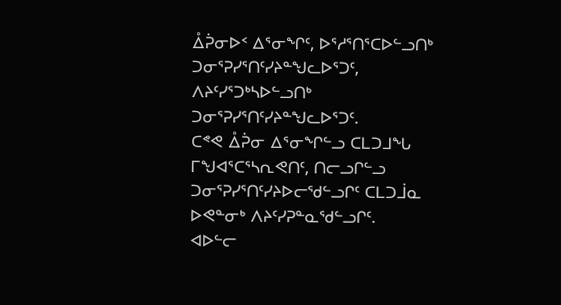ᐂᕉᓂᐅᑉ ᐃᕐᓂᖏᑦ, ᐅᕐᓱᕐᑎᕐᑕᐅᓪᓗᑎᒃ ᑐᓂᕐᕈᓯᕐᑎᑦᓯᔨᓐᖑᓚᐅᕐᑐᑦ, ᐱᔨᑦᓯᕐᑐᒃᓴᐅᓪᓗᑎᒃ ᑐᓂᕐᕈᓯᕐᑎᑦᓯᔨᓐᖑᓚᐅᕐᑐᑦ.
ᑕᕝᕙ ᐂᕉᓂ ᐃᕐᓂᖏᓪᓗ ᑕᒪᑐᒧᖓ ᒥᖑᐊᕐᑕᕐᓴᕆᕙᑎᑦ, ᑎᓕᓗᒋᓪᓗ ᑐᓂᕐᕈᓯᕐᑎᑦᓯᔨᐅᓕᖁᓪᓗᒋᑦ ᑕᒪᑐᒨᓇ ᐅᕙᓐᓂᒃ ᐱᔨᑦᓯᕈᓐᓇᖁᓪᓗᒋᑦ.
ᐊᐅᓪᓕ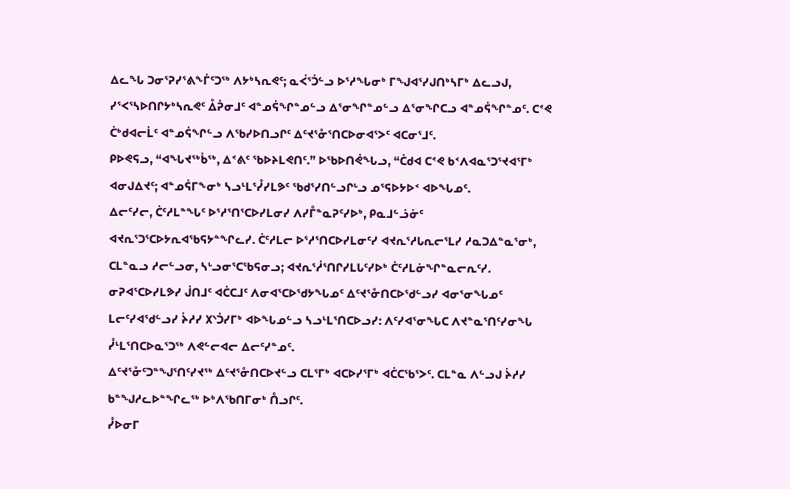ᐃᓚᖓ ᑐᓂᕐᕈᓯᕐᕕᖕᒦᑦᑐᖅ ᐱᔭᒃᓴᕆᕙᑦ; ᓇᐹᕐᑑᓪᓗ ᐅᕐᓱᖓᓂᒃ ᒥᖑᐊᕐᓯᒍᑎᒃᓴᒥᒃ ᐃᓚᓗᒍ, ᓯᕐᐸᕐᓴᐅᑎᒋᔭᒃᓴᕆᕙᑦ ᐂᕉᓂᒧᑦ ᐊᓐᓄᕌᖏᓐᓄᓪᓗ ᐃᕐᓂᖏᓐᓄᓪᓗ ᐃᕐᓂᖏᑕᓗ ᐊᓐᓄᕌᖏᓐᓄᑦ. ᑕᕝᕙ ᑖᒃᑯᐊᓕᒫᑦ ᐊᓐᓄᕌᖏᓪᓗ ᐱᖃᓯᐅᑎᓗᒋᑦ ᐃᑦᔪᕐᓁᕐᑎᑕᐅᓂᐊᕐᐳᑦ ᐊᑕᓂᕐᒧᑦ.
ᑭᐅᕙᕋᓗ, “ᐊᖓᔪᖅᑳᖅ, ᐃᕝᕕᑦ ᖃᐅᔨᒪᕙᑎᑦ.” ᐅᖃᐅᑎᕚᖓᓗ, “ᑖᑯᐊ ᑕᕝᕙ ᑲᑉᐱᐊᓇᕐᑐᕐᔪᐊᕐᒥᒃ ᐊᓂᒍᐃᔪᑦ; ᐊᓐᓄᕌᒥᖕᓂᒃ ᓴᓗᒻᒪᕐᓮᓯᒪᕗᑦ ᖃᑯᕐᓯᑎᓪᓗᒋᒡᓗ ᓄᕐᕋᐅᔭᐅᑉ ᐊᐅᖓᓄᑦ.
ᐃᓕᑦᓯᓕ, ᑖᑦᓱᒪᓐᖓᑦ ᐅᕐᓱᕐᑎᕐᑕᐅᓯᒪᓂᓯ ᐱᓯᒤᓐᓇᕈᑦᓯᐅᒃ, ᑭᓇᒧᓪᓘᓃᑦ ᐊᔪᕆᕐᑐᕐᑕᐅᔭᕆᐊᖃᕋᔭᓐᖏᓚᓯ. ᑖᑦᓱᒪᓕ ᐅᕐᓱᕐᑎᑕᐅᓯᒪᓂᑦᓯ ᐊᔪᕆᕐᓱᒐᕆᓕᕐᒪᓯ ᓱᓇᑐᐃᓐᓇᕐᓂᒃ, ᑕᒪᓐᓇᓗ ᓱᓕᓪᓗᓂ, ᓴᒡᓗᓂᕐᑕᖃᕋᓂᓗ; ᐊᔪᕆᕐᓲᕐᑎᒋᓯᒪᒐᑦᓯᐅᒃ ᑖᑦᓱᒪᓃᖏᓐᓇᓕᕆᑦᓯ.
ᓂᕈᐊᕐᑕᐅᓯᒪᕗᓯ ᒎᑎᒧᑦ ᐊᑖᑕᒧᑦ ᐱᓂᐊᕐᑕᐅᖁᔭᖓᓄᑦ ᐃᑦᔪᕐᓁᑎᑕᐅᖁᓪᓗᓯ ᐊᓂᕐᓂᖓᓄᑦ ᒪᓕᑦᓯᐊᖁᓪᓗᓯ ᔩᓱᓯ ᙭ᔅᑑᓯᒥᒃ ᐊᐅᖓᓄᓪᓗ ᓴᓗᒻᒪᕐᑎᑕᐅᓗᓯ: ᐱᑦᓯᐊᕐᓂᖓᑕ ᐱᔪᓐᓇᕐᑎᑦᓯᓂᖓ ᓮᒻᒪᕐᑎᑕᐅᓇᕐᑐᖅ ᐱᕙᓪᓕᐊᓕ ᐃᓕᑦᓯᓐᓄᑦ.
ᐃᑦᔪᕐᓁᑦᑐᓐᖑᕐᑎᑦᓯᔪᖅ ᐃᑦᔪᕐᓁᑎᑕᐅᔪᓪᓗ ᑕᒪᕐᒥᒃ ᐊᑕᐅᓯᕐᒥᒃ ᐊᑖᑕᖃᕐᐳᑦ. ᑕᒪᓐᓇ ᐱᓪᓗᒍ ᔩᓱᓯ ᑲᓐᖑᓱᓚᐅᓐᖏᓚᖅ ᐅᒃᐱᖃᑎᒥᓂᒃ ᑍᓗᒋᑦ.
ᓮᐅᓂᒥ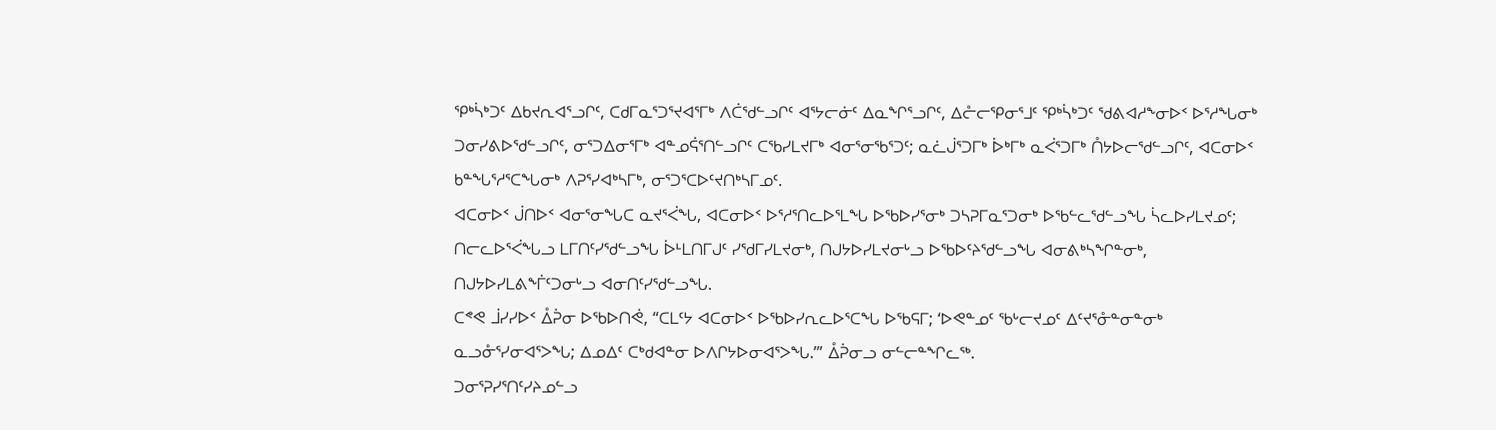ᕿᒃᓵᒃᑐᑦ ᐃᑲᔪᕆᐊᕐᓗᒋᑦ, ᑕᑯᒥᓇᕐᑐᕐᔪᐊᕐᒥᒃ ᐱᑖᖁᓪᓗᒋᑦ ᐊᕐᔭᓕᓃᑦ ᐃᓇᖏᕐᓗᒋᑦ, ᐃᓔᓕᕿᓂᕐᒧᑦ ᕿᒃᓵᒃᑐᑦ ᖁᕕᐊᓱᖕᓂᐅᑉ ᐅᕐᓱᖓᓂᒃ ᑐᓂᓯᕕᐅᖁᓪᓗᒋᑦ, ᓂᕐᑐᐃᓂᕐᒥᒃ ᐊᓐᓄᕌᕐᑎᓪᓗᒋᑦ ᑕᖃᓯᒪᔪᒥᒃ ᐊᓂᕐᓂᖃᕐᑐᑦ; ᓇᓛᒎᕐᑐᒥᒃ ᐆᒃᒥᒃ ᓇᐹᕐᑐᒥᒃ ᑍᔭᐅᓕᖁᓪᓗᒋᑦ, ᐊᑕᓂᐅᑉ ᑲᓐᖓᕐᓱᕐᑕᖓᓂᒃ ᐱᕈᕐᓯᐊᒃᓴᒥᒃ, ᓂᕐᑐᕐᑕᐅᑦᔪᑎᒃᓴᒥᓄᑦ.
ᐊᑕᓂᐅᑉ ᒎᑎᐅᑉ ᐊᓂᕐᓂᖓᑕ ᓇᔪᕐᐹᖓ, ᐊᑕᓂᐅᑉ ᐅᕐᓱᕐᑎᓚᐅᕐᒪᖓ ᐅᖃᐅᓯᕐᓂᒃ ᑐᓴᕈᒥᓇᕐᑐᓂᒃ ᐅᖃᓪᓚᖁᓪᓗᖓ ᓵᓚᐅᓯᒪᔪᓄᑦ; ᑎᓕᓚᐅᕐᐹᖓᓗ ᒪᒥᑎᑦᓯᖁᓪᓗᖓ ᐆᒻᒪᑎᒥᒍᑦ ᓯᖁᒥᓯᒪᔪᓂᒃ, ᑎᒍᔭᐅᓯᒪᔪᓂᒡᓗ ᐅᖃᐅᑦᔨᖁᓪᓗᖓ ᐊᓂᕕᒃᓴᖏᓐᓂᒃ, ᑎᒍᔭᐅᓯᒪᕕᖕᒦᑦᑐᓂᒡᓗ ᐊᓂᑎᑦᓯᖁᓪᓗᖓ.
ᑕᕝᕙ ᒨᓯᓯᐅᑉ ᐂᕉᓂ ᐅᖃᐅᑎᕚ, “ᑕᒪᑦᔭ ᐊᑕᓂᐅᑉ ᐅᖃᐅᓯᕆᓚᐅᕐᑕᖓ ᐅᖃᕋᒥ; ‘ᐅᕙᓐᓄᑦ ᖃᒡᓕᔪᓄᑦ ᐃᑦᔪᕐᓁᓐᓂᓐᓂᒃ ᓇᓗᓁᕐᓯᓂᐊᕐᐳᖓ; ᐃᓄᐃᑦ ᑕᒃᑯᐊᓐᓂ ᐅᐱᒋᔭᐅᓂᐊᕐᐳᖓ.’” ᐂᕉᓂᓗ ᓂᓪᓕᓐᖏᓚᖅ.
ᑐᓂᕐᕈᓯᕐᑎᑦᓯᔨᓄᓪᓗ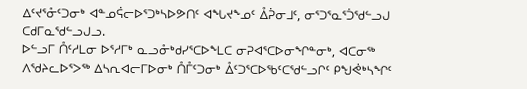ᐃᑦᔪᕐᓁᑦᑐᓂᒃ ᐊᓐᓄᕌᓕᐅᕐᑐᒃᓴᐅᕗᑎᑦ ᐊᖓᔪᖕᓄᑦ ᐂᕉᓂᒧᑦ, ᓂᕐᑐᕐᓇᕐᑑᖁᓪᓗᒍ ᑕᑯᒥᓇᖁᓪᓗᒍᓗ.
ᐅᓪᓗᒥ ᑍᑦᓱᒪᓂ ᐅᕐᓱᒥᒃ ᓇᓗᓁᒃᑯᓯᕐᑕᐅᖕᒪᑕ ᓂᕈᐊᕐᑕᐅᓂᖏᓐᓂᒃ, ᐊᑕᓂᖅ ᐱᖁᔨᓚᐅᕐᐳᖅ ᐃᓴᕆᐊᓕᒥᐅᓂᒃ ᑍᒤᑦᑐᓂᒃ ᐂᑦᑐᕐᑕᐅᖃᑦᑕᖁᓪᓗᒋᑦ ᑭᖑᕚᒃᓴᖏᑦ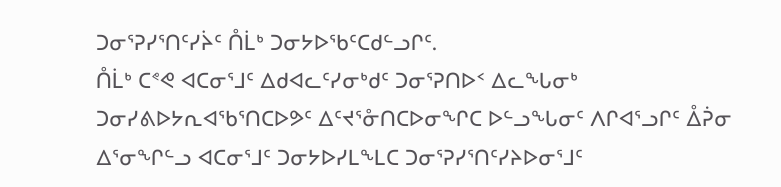ᑐᓂᕐᕈᓯᕐᑎᑦᓯᔩᑦ ᑍᒫᒃ ᑐᓂᔭᐅᖃᑦᑕᑯᓪᓗᒋᑦ.
ᑍᒫᒃ ᑕᕝᕙ ᐊᑕᓂᕐᒧᑦ ᐃᑯᐊᓚᑦᓯᓂᒃᑯᑦ ᑐᓂᕐᕈᑎᐅᑉ ᐃᓚᖓᓂᒃ ᑐᓂᓯᕕᐅᔭᕆᐊᖃᕐᑎᑕᐅᕗᑦ ᐃᑦᔪᕐᓁᑎᑕᐅᓂᖏᑕ ᐅᓪᓗᖓᓂᑦ ᐱᒋᐊᕐᓗᒋᑦ ᐂᕉᓂ ᐃᕐᓂᖏᓪᓗ ᐊᑕᓂᕐᒧᑦ ᑐᓂᔭᐅᓯᒪᖕᒪᑕ ᑐᓂᕐᕈᓯᕐᑎᑦᓯᔨᐅᓂᕐᒧᑦ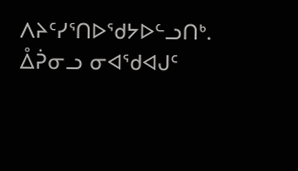ᐱᔨᑦᓯᕐᑎᐅᖁᔭᐅᓪᓗᑎᒃ.
ᐂᕉᓂᓗ ᓂᐊᖁᐊᒍᑦ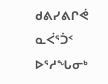ᑯᕕᓯᕕᒋᕚ ᓇᐹᕐᑑᑉ ᐅᕐᓱᖓᓂᒃ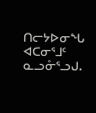ᑎᓕᔭᐅᓂᖓ ᐊᑕᓂᕐᒧᑦ ᓇᓗᓁᕐᓗᒍ.